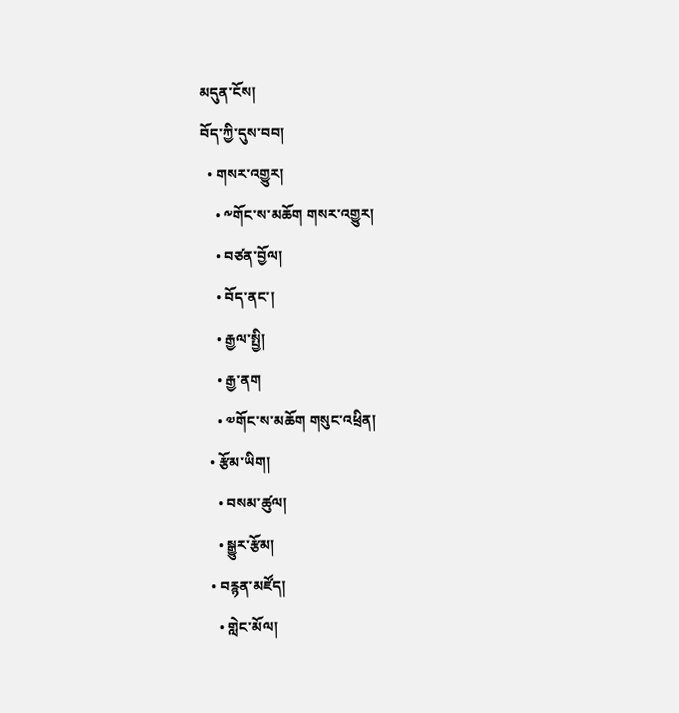མདུན་ངོས།
བོད་ཀྱི་དུས་བབ།
  • གསར་འགྱུར།
    • ༸གོང་ས་མཆོག གསར་འགྱུར།
    • བཙན་བྱོལ།
    • བོད་ནང་།
    • རྒྱལ་སྤྱི།
    • རྒྱ་ནག
    • ༧གོང་ས་མཆོག གསུང་འཕྲིན།
  • རྩོམ་ཡིག།
    • བསམ་ཚུལ།
    • སྒྱུར་རྩོམ།
  • བརྙན་མཛོད།
    • གླེང་མོལ།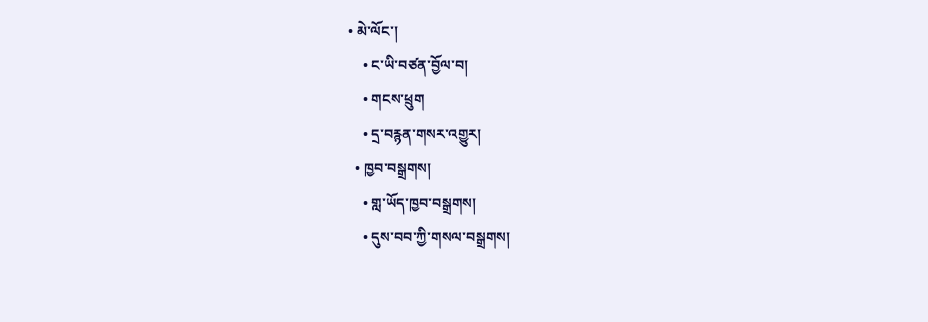• མེ་ལོང་།
    • ང་ཡི་བཙན་བྱོལ་བ།
    • གངས་ཕྲུག
    • དྲ་བརྙན་གསར་འགྱུར།
  • ཁྱབ་བསྒྲགས།
    • གླ་ཡོད་ཁྱབ་བསྒྲགས།
    • དུས་བབ་ཀྱི་གསལ་བསྒྲགས།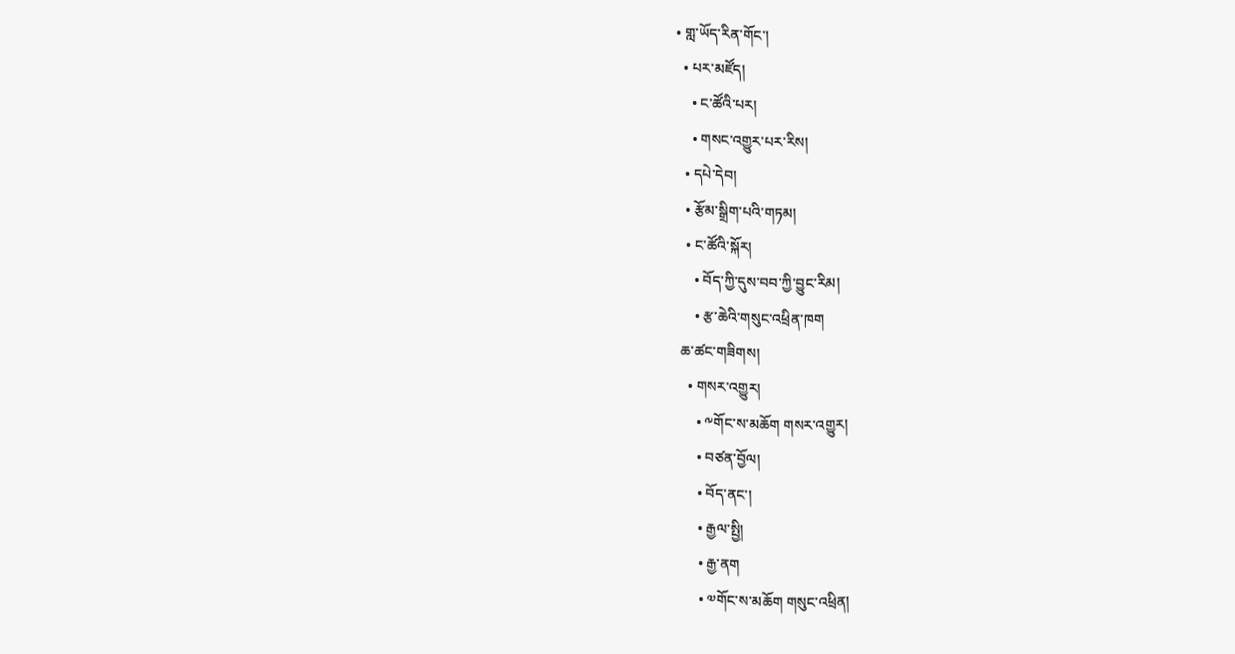• གླ་ཡོད་རིན་གོང་།
  • པར་མཛོད།
    • ང་ཚོའི་པར།
    • གསང་འགྱུར་པར་རིས།
  • དཔེ་དེབ།
  • རྩོམ་སྒྲིག་པའི་གཏམ།
  • ང་ཚོའི་སྐོར།
    • བོད་ཀྱི་དུས་བབ་ཀྱི་བྱུང་རིམ།
    • རྩ་ཆེའི་གསུང་འཕྲིན་ཁག
ཆ་ཚང་གཟིགས།
  • གསར་འགྱུར།
    • ༸གོང་ས་མཆོག གསར་འགྱུར།
    • བཙན་བྱོལ།
    • བོད་ནང་།
    • རྒྱལ་སྤྱི།
    • རྒྱ་ནག
    • ༧གོང་ས་མཆོག གསུང་འཕྲིན།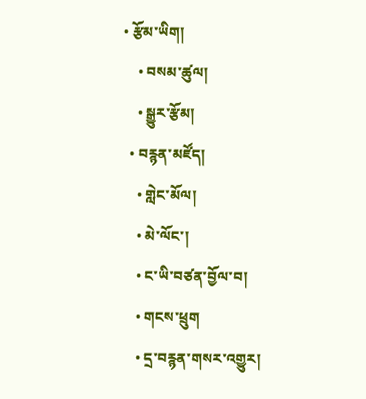• རྩོམ་ཡིག།
    • བསམ་ཚུལ།
    • སྒྱུར་རྩོམ།
  • བརྙན་མཛོད།
    • གླེང་མོལ།
    • མེ་ལོང་།
    • ང་ཡི་བཙན་བྱོལ་བ།
    • གངས་ཕྲུག
    • དྲ་བརྙན་གསར་འགྱུར།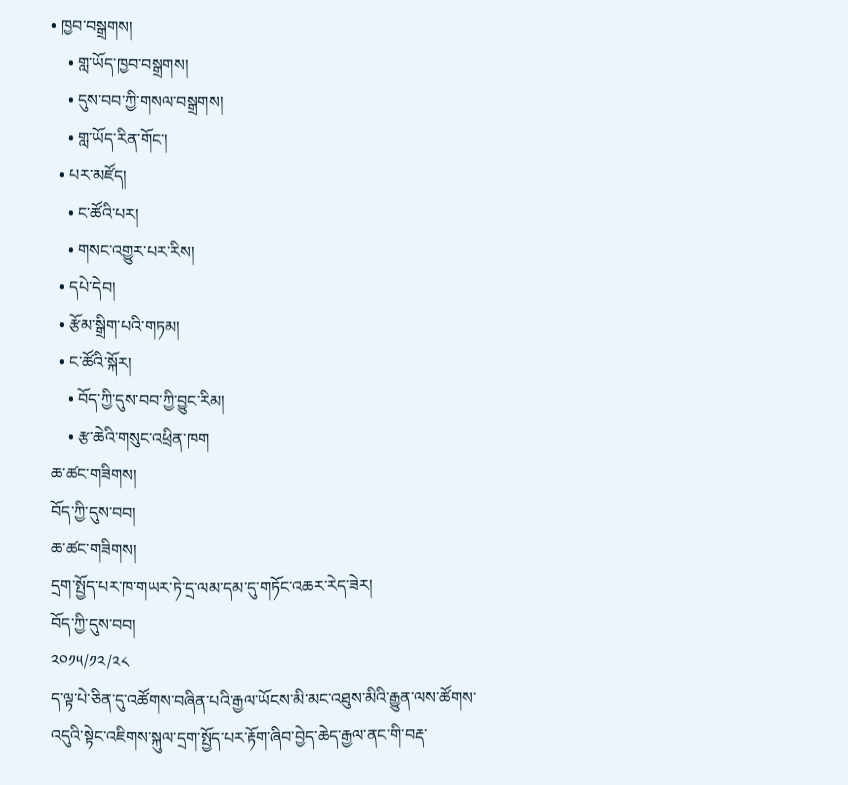• ཁྱབ་བསྒྲགས།
    • གླ་ཡོད་ཁྱབ་བསྒྲགས།
    • དུས་བབ་ཀྱི་གསལ་བསྒྲགས།
    • གླ་ཡོད་རིན་གོང་།
  • པར་མཛོད།
    • ང་ཚོའི་པར།
    • གསང་འགྱུར་པར་རིས།
  • དཔེ་དེབ།
  • རྩོམ་སྒྲིག་པའི་གཏམ།
  • ང་ཚོའི་སྐོར།
    • བོད་ཀྱི་དུས་བབ་ཀྱི་བྱུང་རིམ།
    • རྩ་ཆེའི་གསུང་འཕྲིན་ཁག
ཆ་ཚང་གཟིགས།
བོད་ཀྱི་དུས་བབ།
ཆ་ཚང་གཟིགས།
དྲག་སྤྱོད་པར་ཁ་གཡར་ཏེ་དྲ་ལམ་དམ་དུ་གཏོང་འཆར་རེད་ཟེར།
བོད་ཀྱི་དུས་བབ།
༢༠༡༥/༡༢/༢༨
ད་ལྟ་པེ་ཅིན་དུ་འཚོགས་བཞིན་པའི་རྒྱལ་ཡོངས་མི་མང་འཐུས་མིའི་རྒྱུན་ལས་ཚོགས་འདུའི་སྟེང་འཇིགས་སྐུལ་དྲག་སྤྱོད་པར་རྟོག་ཞིབ་བྱེད་ཆེད་རྒྱལ་ནང་གི་བརྡ་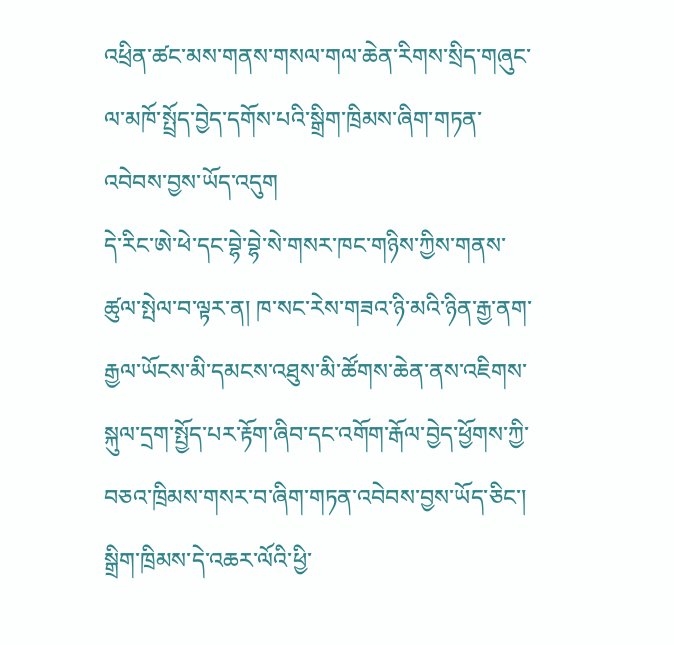འཕྲིན་ཚང་མས་གནས་གསལ་གལ་ཆེན་རིགས་སྲིད་གཞུང་ལ་མཁོ་སྤྲོད་བྱེད་དགོས་པའི་སྒྲིག་ཁྲིམས་ཞིག་གཏན་འབེབས་བྱས་ཡོད་འདུག
དེ་རིང་ཨེ་ཕེ་དང་བྷེ་བྷེ་སེ་གསར་ཁང་གཉིས་ཀྱིས་གནས་ཚུལ་སྤེལ་བ་ལྟར་ན། ཁ་སང་རེས་གཟའ་ཉི་མའི་ཉིན་རྒྱ་ནག་རྒྱལ་ཡོངས་མི་དམངས་འཐུས་མི་ཚོགས་ཆེན་ནས་འཇིགས་སྐུལ་དྲག་སྤྱོད་པར་རྟོག་ཞིབ་དང་འགོག་རྒོལ་བྱེད་ཕྱོགས་ཀྱི་བཅའ་ཁྲིམས་གསར་བ་ཞིག་གཏན་འབེབས་བྱས་ཡོད་ཅིང་། སྒྲིག་ཁྲིམས་དེ་འཆར་ལོའི་ཕྱི་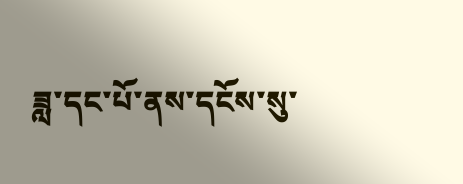ཟླ་དང་པོ་ནས་དངོས་སུ་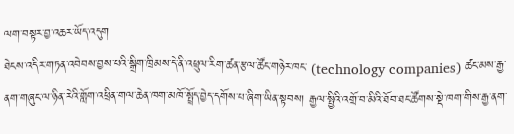ལག་བསྟར་བྱ་འཆར་ཡོད་འདུག
ཐེངས་འདིར་གཏན་འབེབས་བྱས་པའི་སྒྲིག་ཁྲིམས་དེ་ནི་འཕྲུལ་རིག་ཚན་རྩལ་ཚོང་གཉེར་ཁང་ (technology companies) ཚང་མས་རྒྱ་ནག་གཞུང་ལ་ཉིན་རེའི་གློག་འཕྲིན་གལ་ཆེན་ཁག་མཁོ་སྤྲོད་བྱེད་དགོས་པ་ཞིག་ཡིན་སྟབས། རྒྱལ་སྤྱིའི་འགྲོ་བ་མིའི་ཐོབ་ཐང་ཚོགས་སྡེ་ཁག་གིས་རྒྱ་ནག་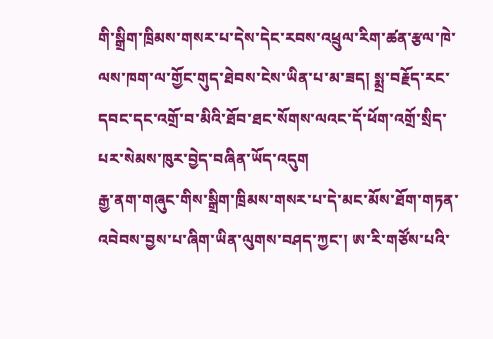གི་སྒྲིག་ཁྲིམས་གསར་པ་དེས་དེང་རབས་འཕྲུལ་རིག་ཚན་རྩལ་ཁེ་ལས་ཁག་ལ་གྱོང་གུད་ཐེབས་ངེས་ཡིན་པ་མ་ཟད། སྨྲ་བརྗོད་རང་དབང་དང་འགྲོ་བ་མིའི་ཐོབ་ཐང་སོགས་ལའང་དོ་ཕོག་འགྲོ་སྲིད་པར་སེམས་ཁུར་བྱེད་བཞིན་ཡོད་འདུག
རྒྱ་ནག་གཞུང་གིས་སྒྲིག་ཁྲིམས་གསར་པ་དེ་མང་མོས་ཐོག་གཏན་འབེབས་བྱས་པ་ཞིག་ཡིན་ལུགས་བཤད་ཀྱང་། ཨ་རི་གཙོས་པའི་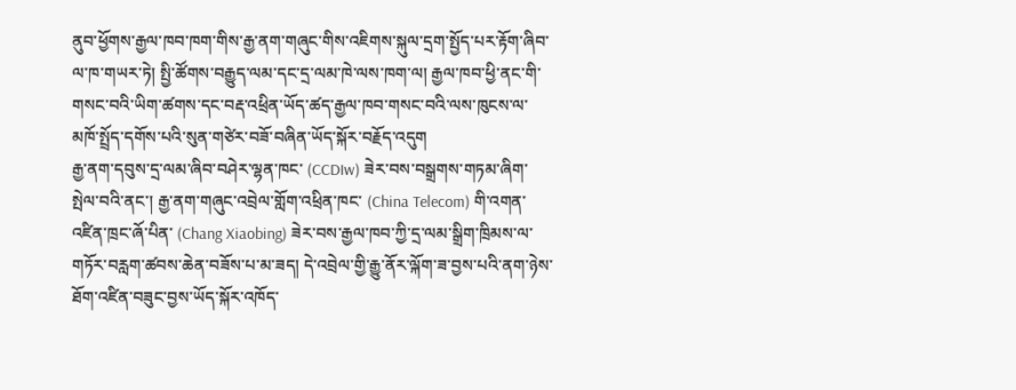ནུབ་ཕྱོགས་རྒྱལ་ཁབ་ཁག་གིས་རྒྱ་ནག་གཞུང་གིས་འཇིགས་སྐུལ་དྲག་སྤྱོད་པར་རྟོག་ཞིབ་ལ་ཁ་གཡར་ཏེ། སྤྱི་ཚོགས་བརྒྱུད་ལམ་དང་དྲ་ལམ་ཁེ་ལས་ཁག་ལ། རྒྱལ་ཁབ་ཕྱི་ནང་གི་གསང་བའི་ཡིག་ཚགས་དང་བརྡ་འཕྲིན་ཡོད་ཚད་རྒྱལ་ཁབ་གསང་བའི་ལས་ཁུངས་ལ་མཁོ་སྤྲོད་དགོས་པའི་སུན་གཙེར་བཟོ་བཞིན་ཡོད་སྐོར་བརྗོད་འདུག
རྒྱ་ནག་དབུས་དྲ་ལམ་ཞིབ་བཤེར་ལྷན་ཁང་ (CCDIw) ཟེར་བས་བསྒྲགས་གཏམ་ཞིག་སྤེལ་བའི་ནང་། རྒྱ་ནག་གཞུང་འབྲེལ་གློག་འཕྲིན་ཁང་ (China Telecom) གི་འགན་འཛིན་ཁྲང་ཞོ་པིན་ (Chang Xiaobing) ཟེར་བས་རྒྱལ་ཁབ་ཀྱི་དྲ་ལམ་སྒྲིག་ཁྲིམས་ལ་གཏོར་བརླག་ཚབས་ཆེན་བཟོས་པ་མ་ཟད། དེ་འབྲེལ་གྱི་རྒྱུ་ནོར་ལྐོག་ཟ་བྱས་པའི་ནག་ཉེས་ཐོག་འཛིན་བཟུང་བྱས་ཡོད་སྐོར་འཁོད་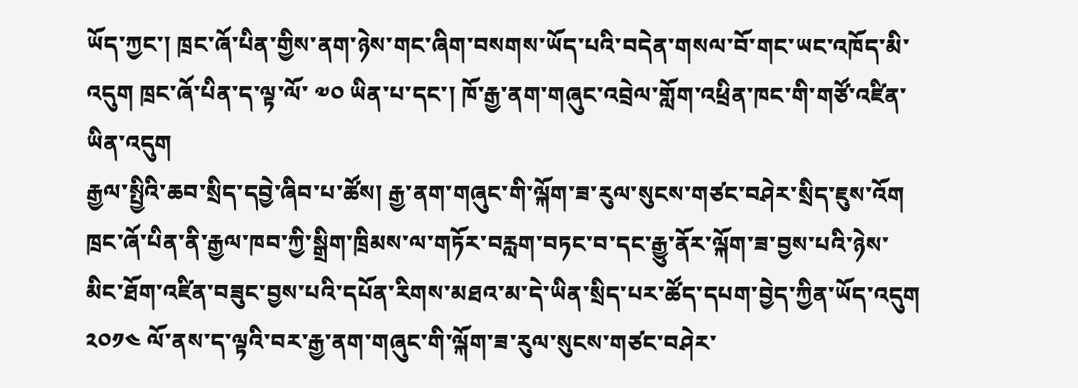ཡོད་ཀྱང་། ཁྲང་ཞོ་པིན་གྱིས་ནག་ཉེས་གང་ཞིག་བསགས་ཡོད་པའི་བདེན་གསལ་བོ་གང་ཡང་འཁོད་མི་འདུག ཁྲང་ཞོ་པིན་ད་ལྟ་ལོ་ ༧༠ ཡིན་པ་དང་། ཁོ་རྒྱ་ནག་གཞུང་འབྲེལ་གློག་འཕྲིན་ཁང་གི་གཙོ་འཛིན་ཡིན་འདུག
རྒྱལ་སྤྱིའི་ཆབ་སྲིད་དབྱེ་ཞིབ་པ་ཚོས། རྒྱ་ནག་གཞུང་གི་ལྐོག་ཟ་རུལ་སུངས་གཙང་བཤེར་སྲིད་ཇུས་འོག ཁྲང་ཞོ་པིན་ནི་རྒྱལ་ཁབ་ཀྱི་སྒྲིག་ཁྲིམས་ལ་གཏོར་བརླག་བཏང་བ་དང་རྒྱུ་ནོར་ལྐོག་ཟ་བྱས་པའི་ཉེས་མིང་ཐོག་འཛིན་བཟུང་བྱས་པའི་དཔོན་རིགས་མཐའ་མ་དེ་ཡིན་སྲིད་པར་ཚོད་དཔག་བྱེད་ཀྱིན་ཡོད་འདུག
༢༠༡༤ ལོ་ནས་ད་ལྟའི་བར་རྒྱ་ནག་གཞུང་གི་ལྐོག་ཟ་རུལ་སུངས་གཙང་བཤེར་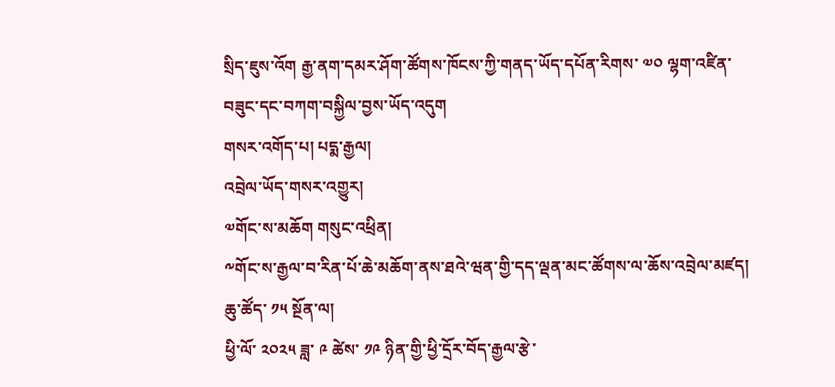སྲིད་ཇུས་འོག རྒྱ་ནག་དམར་ཤོག་ཚོགས་ཁོངས་ཀྱི་གནད་ཡོད་དཔོན་རིགས་ ༧༠ ལྷག་འཛིན་བཟུང་དང་བཀག་བསྐྱིལ་བྱས་ཡོད་འདུག
གསར་འགོད་པ། པདྨ་རྒྱལ།
འབྲེལ་ཡོད་གསར་འགྱུར།
༧གོང་ས་མཆོག གསུང་འཕྲིན།
༸གོང་ས་རྒྱལ་བ་རིན་པོ་ཆེ་མཆོག་ནས་ཐའེ་ཝན་གྱི་དད་ལྡན་མང་ཚོགས་ལ་ཆོས་འབྲེལ་མཛད།
ཆུ་ཚོད་ ༡༥ སྔོན་ལ།
ཕྱི་ལོ་ ༢༠༢༥ ཟླ་ ༩ ཚེས་ ༡༩ ཉིན་གྱི་ཕྱི་དྲོར་བོད་རྒྱལ་རྩེ་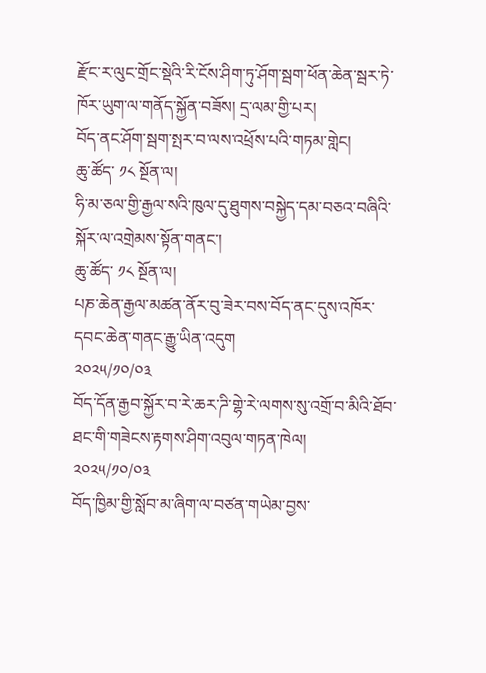རྫོང་ར་ལུང་གྲོང་སྡེའི་རི་ངོས་ཤིག་ཏུ་ཤོག་སྦག་ཕོན་ཆེན་སྦར་ཏེ་ཁོར་ཡུག་ལ་གནོད་སྐྱོན་བཟོས། དྲ་ལམ་གྱི་པར།
བོད་ནང་ཤོག་སྦག་སྤར་བ་ལས་འཕྲོས་པའི་གཏམ་གླེང།
ཆུ་ཚོད་ ༡༨ སྔོན་ལ།
ཧི་མ་ཅལ་གྱི་རྒྱལ་སའི་ཁུལ་དུ་ཐུགས་བསྐྱེད་དམ་བཅའ་བཞིའི་སྐོར་ལ་འགྲེམས་སྟོན་གནང་།
ཆུ་ཚོད་ ༡༨ སྔོན་ལ།
པཎ་ཆེན་རྒྱལ་མཚན་ནོར་བུ་ཟེར་བས་བོད་ནང་དུས་འཁོར་དབང་ཆེན་གནང་རྒྱུ་ཡིན་འདུག
༢༠༢༥/༡༠/༠༣
བོད་དོན་རྒྱབ་སྐྱོར་བ་རེ་ཆར་ཌི་གྷེ་རེ་ལགས་སུ་འགྲོ་བ་མིའི་ཐོབ་ཐང་གི་གཟེངས་རྟགས་ཤིག་འབུལ་གཏན་ཁེལ།
༢༠༢༥/༡༠/༠༣
བོད་ཁྱིམ་གྱི་སློབ་མ་ཞིག་ལ་བཙན་གཡེམ་བྱས་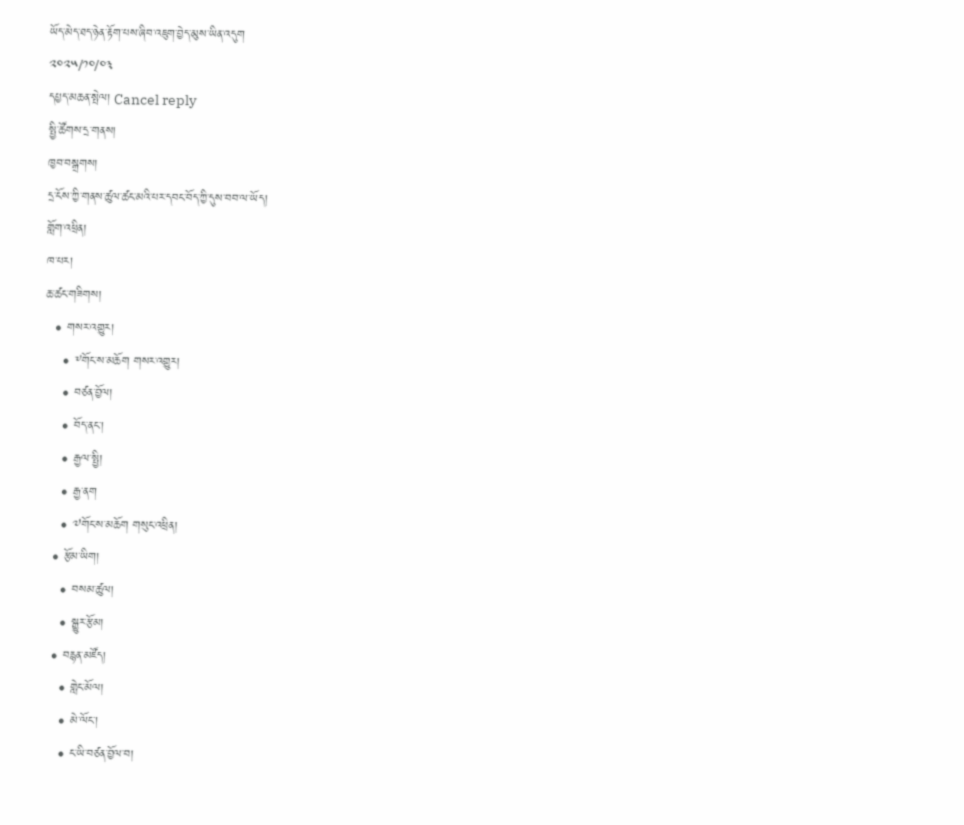ཡོད་མེད་ཐད་ཉེན་རྟོག་པས་ཞིབ་འཇུག་བྱེད་མུས་ཡིན་འདུག
༢༠༢༥/༡༠/༠༣
དཔྱད་མཆན་སྤེལ། Cancel reply
སྤྱི་ཚོགས་དྲ་གནས།
ཁྱབ་བསྒྲགས།
དྲ་ངོས་ཀྱི་གནས་ཚུལ་ཚང་མའི་པར་དབང་བོད་ཀྱི་དུས་བབ་ལ་ཡོད།
གློག་འཕྲིན།
ཁ་པར།
ཆ་ཚང་གཟིགས།
  • གསར་འགྱུར།
    • ༸གོང་ས་མཆོག གསར་འགྱུར།
    • བཙན་བྱོལ།
    • བོད་ནང་།
    • རྒྱལ་སྤྱི།
    • རྒྱ་ནག
    • ༧གོང་ས་མཆོག གསུང་འཕྲིན།
  • རྩོམ་ཡིག།
    • བསམ་ཚུལ།
    • སྒྱུར་རྩོམ།
  • བརྙན་མཛོད།
    • གླེང་མོལ།
    • མེ་ལོང་།
    • ང་ཡི་བཙན་བྱོལ་བ།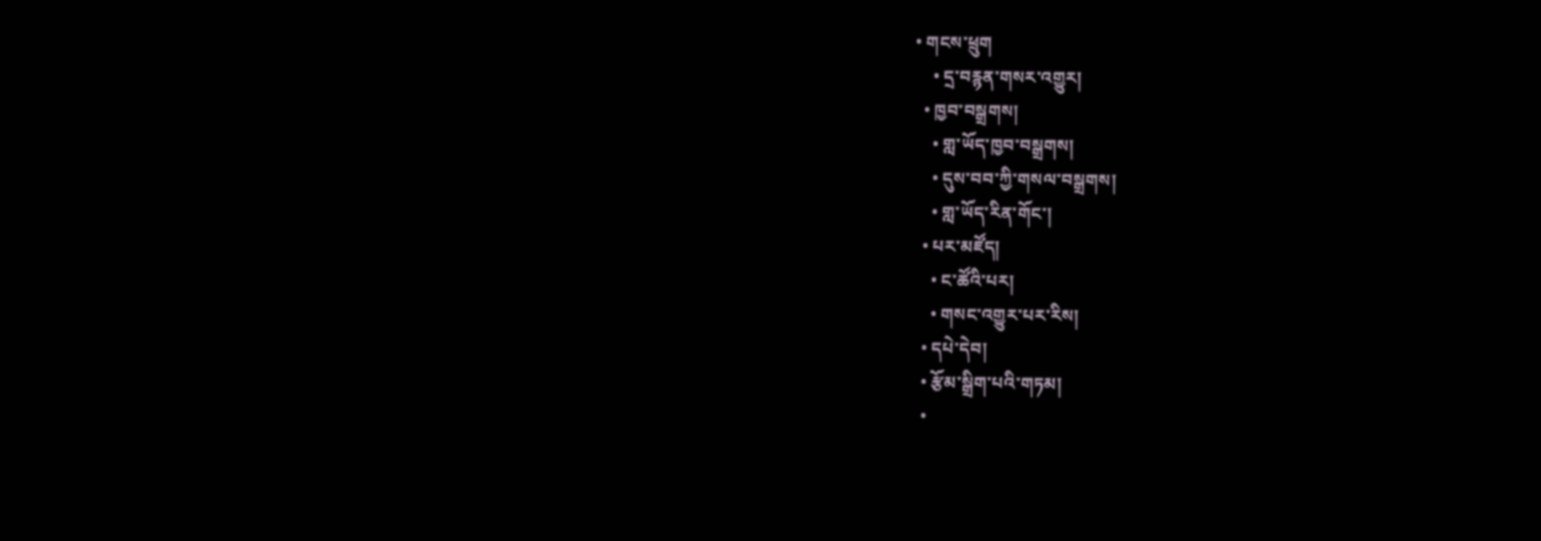• གངས་ཕྲུག
    • དྲ་བརྙན་གསར་འགྱུར།
  • ཁྱབ་བསྒྲགས།
    • གླ་ཡོད་ཁྱབ་བསྒྲགས།
    • དུས་བབ་ཀྱི་གསལ་བསྒྲགས།
    • གླ་ཡོད་རིན་གོང་།
  • པར་མཛོད།
    • ང་ཚོའི་པར།
    • གསང་འགྱུར་པར་རིས།
  • དཔེ་དེབ།
  • རྩོམ་སྒྲིག་པའི་གཏམ།
  •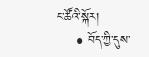ང་ཚོའི་སྐོར།
    • བོད་ཀྱི་དུས་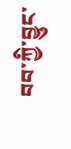བབ་ཀྱི་བྱུང་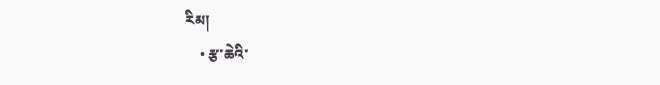རིམ།
    • རྩ་ཆེའི་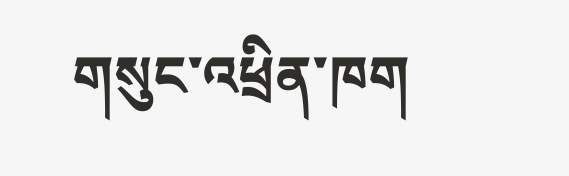གསུང་འཕྲིན་ཁག